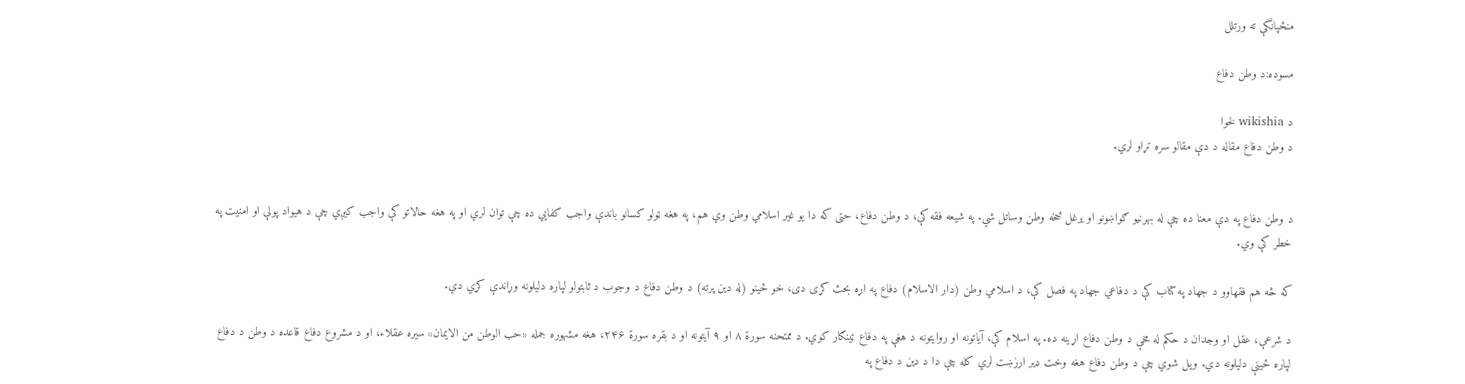منځپانگې ته ورتلل

مسوده:د وطن دفاع

د wikishia لخوا
د وطن دفاع مقاله د دې مقالو سره تړاو لري.


د وطن دفاع په دې معنا ده چې له بهرنیو ګواښونو او یرغل څخه وطن وساتل شي. په شیعه فقه کې، د وطن دفاع، حتی که دا یو غیر اسلامي وطن وي هم، په هغه ټولو کسانو باندې واجب کفايي ده چې توان لري او په هغه حالاتو کې واجب کیږي چې د هیواد پولې او امنیت په خطر کې وي.

که څه هم فقهاوو د جهاد په کتاب کې د دفاعي جهاد په فصل کې، د اسلامي وطن (دار الاسلام) دفاع په اړه بحث کړی دی، خو ځینو (له دین پرته) د وطن دفاع د وجوب د ثابتولو لپاره دلیلونه وړاندې کړي دي.

د شرعې، عقل او وجدان د حکم له مخې د وطن دفاع اړینه ده. په اسلام کې، آیاتونه او روایتونه د هغې په دفاع ټینګار کوي. د ممتحنه سورة ۸ او ۹ آیتونه او د بقره سورة ۲۴۶، هغه مشهوره جمله «حب الوطن من الایمان» سیره عقلاء، او د مشروع دفاع قاعده د وطن د دفاع لپاره ځینې دلیلونه دي. ویل شوي چې د وطن دفاع هغه وخت ډیر ارزښت لري کله چې دا د دین د دفاع په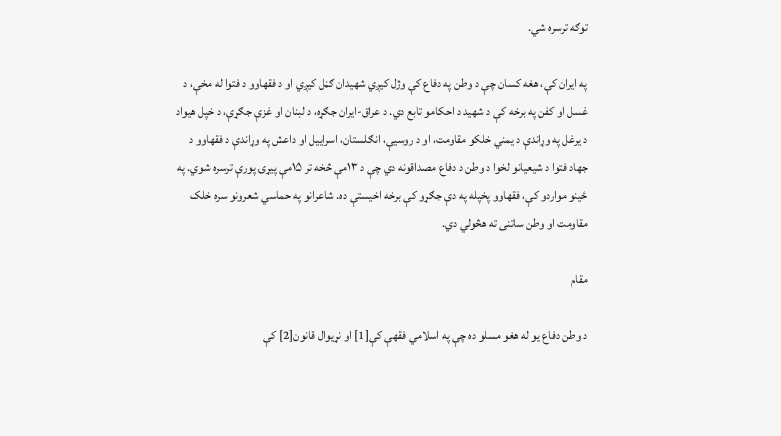توګه ترسره شي.

په ایران کې، هغه کسان چې د وطن په دفاع کې وژل کیږي شهیدان ګڼل کیږي او د فقهاوو د فتوا له مخې، د غسل او کفن په برخه کې د شهید د احکامو تابع دي. د عراق-ایران جګړه، د لبنان او غزې جګړې، د خپل هیواد د یرغل په وړاندې د یمني خلکو مقاومت، او د روسیې، انګلستان، اسراییل او داعش په وړاندې د فقهاوو د جهاد فتوا د شیعیانو لخوا د وطن د دفاع مصداقونه دي چې د ۱۳مې څخه تر ۱۵مې پیړۍ پورې ترسره شوي. په ځینو مواردو کې، فقهاوو پخپله په دې جګړو کې برخه اخیستې ده. شاعرانو په حماسي شعرونو سره خلک مقاومت او وطن ساتنی ته هڅولي دي.

مقام

د وطن دفاع یو له هغو مسلو ده چې په اسلامي فقهې کې[1] او نړیوال قانون[2] کې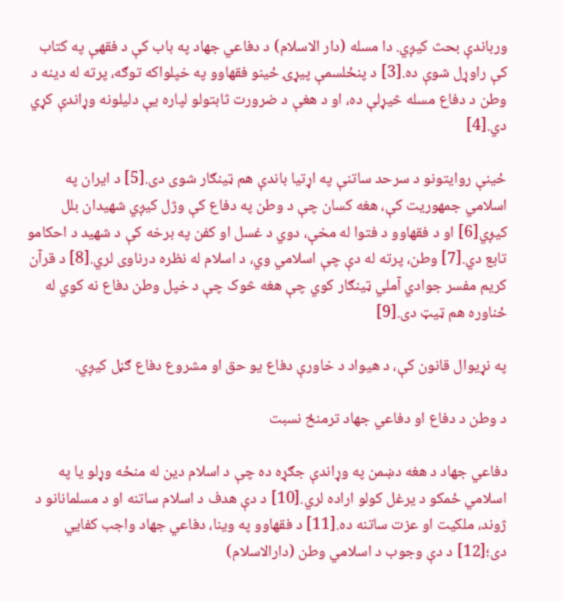ورباندې بحث کیږي. دا مسله (دار الاسلام) د دفاعي جهاد په باب کې د فقهې په کتاب کې راوړل شوې ده.[3] د پنځلسمې پیړۍ ځینو فقهاوو په خپلواکه توګه، پرته له دینه د وطن د دفاع مسله څیړلې ده، او د هغې د ضرورت ثابتولو لپاره یې دلیلونه وړاندې کړي دي.[4]

ځینې روایتونو د سرحد ساتنې په اړتیا باندې هم ټینګار شوی دی.[5] د ایران په اسلامي جمهوریت کې، هغه کسان چې د وطن په دفاع کې وژل کیږي شهیدان بلل کیږي[6] او د فقهاوو د فتوا له مخې، دوي د غسل او کفن په برخه کې د شهید د احکامو تابع دي.[7] وطن، پرته له دې چې اسلامي وي، د اسلام له نظره درناوی لري.[8] د قرآن کریم مفسر جوادي آملي ټینګار کوي چې هغه څوک چې د خپل وطن دفاع نه کوي له ځناوره هم ټیټ دی.[9]

په نړیوال قانون کې، د هیواد د خاورې دفاع یو حق او مشروع دفاع ګڼل کیږي.

د وطن د دفاع او دفاعي جهاد ترمنځ نسبت

دفاعي جهاد د هغه دښمن په وړاندې جګړه ده چې د اسلام دین له منځه وړلو یا په اسلامي ځمکو د یرغل کولو اراده لري.[10] د دې هدف د اسلام ساتنه او د مسلمانانو د ژوند، ملکیت او عزت ساتنه ده.[11] د فقهاوو په وینا، دفاعي جهاد واجب کفايي دی؛[12] د دې وجوب د اسلامي وطن (دارالاسلام)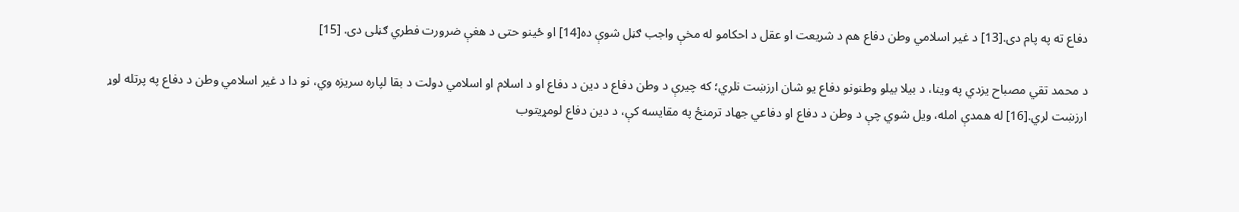دفاع ته په پام دی.[13] د غیر اسلامي وطن دفاع هم د شریعت او عقل د احکامو له مخې واجب ګڼل شوې ده[14] او ځینو حتی د هغې ضرورت فطري ګڼلی دی. [15]

د محمد تقي مصباح یزدي په وینا، د بیلا بیلو وطنونو دفاع یو شان ارزښت نلري؛ که چیرې د وطن دفاع د دین د دفاع او د اسلام او اسلامي دولت د بقا لپاره سریزه وي، نو دا د غیر اسلامي وطن د دفاع په پرتله لوړ ارزښت لري.[16] له همدې امله، ویل شوي چې د وطن د دفاع او دفاعي جهاد ترمنځ په مقایسه کې، د دین دفاع لومړیتوب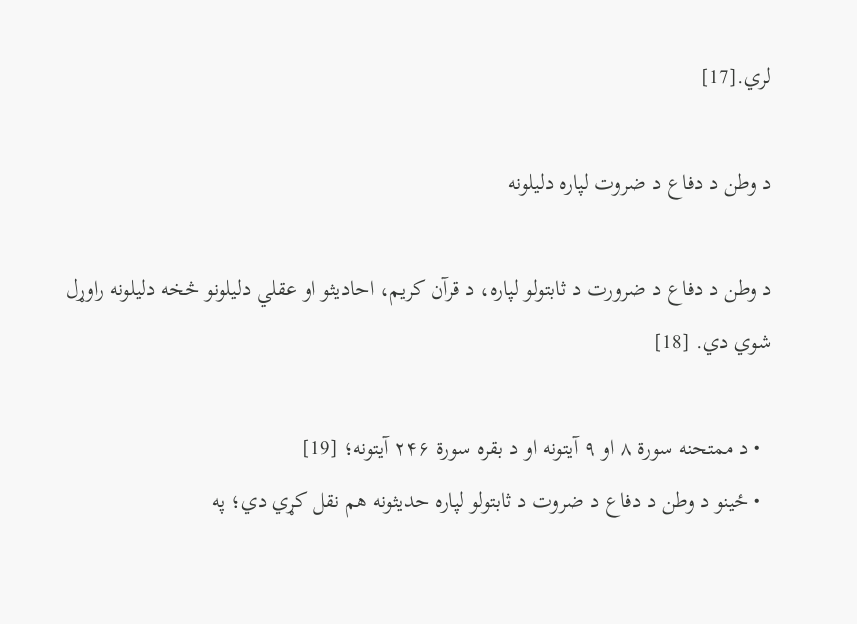لري.[17]

د وطن د دفاع د ضروت لپاره دلیلونه

د وطن د دفاع د ضرورت د ثابتولو لپاره، د قرآن کریم، احادیثو او عقلي دلیلونو څخه دلیلونه راوړل شوي دي. [18]

  • د ممتحنه سورة ۸ او ۹ آیتونه او د بقره سورة ۲۴۶ آیتونه؛ [19]
  • ځینو د وطن د دفاع د ضروت د ثابتولو لپاره حدیثونه هم نقل کړي دي؛ په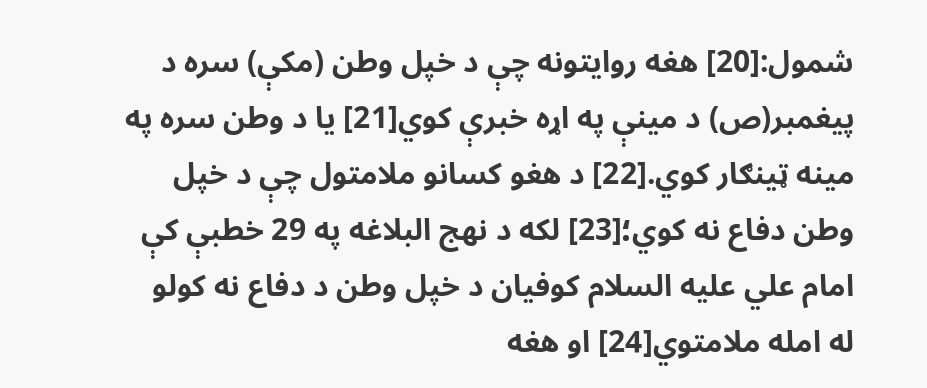شمول:[20] هغه روایتونه چې د خپل وطن (مکې) سره د پیغمبر(ص) د مینې په اړه خبرې کوي[21] یا د وطن سره په مینه ټینګار کوي.[22] د هغو کسانو ملامتول چې د خپل وطن دفاع نه کوي؛[23] لکه د نهج البلاغه په 29 خطبې کې امام علي علیه السلام کوفیان د خپل وطن د دفاع نه کولو له امله ملامتوي[24] او هغه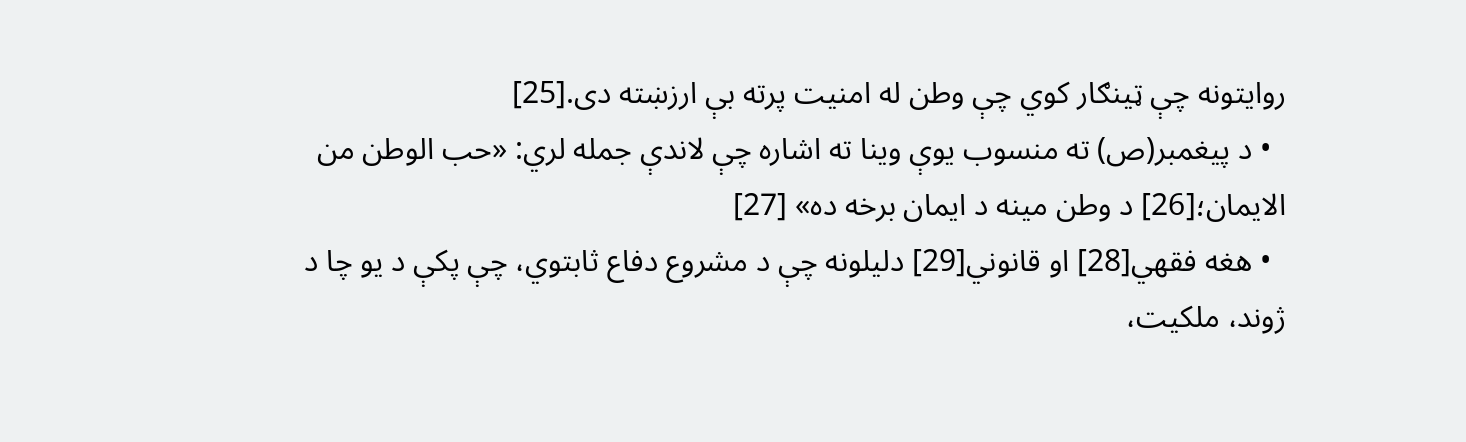روایتونه چې ټینګار کوي چې وطن له امنیت پرته بې ارزښته دی.[25]
  • د پیغمبر(ص) ته منسوب یوې وینا ته اشاره چې لاندې جمله لري: «حب الوطن من الایمان؛[26] د وطن مینه د ایمان برخه ده» [27]
  • هغه فقهي[28] او قانوني[29] دلیلونه چې د مشروع دفاع ثابتوي، چې پکې د یو چا د ژوند، ملکیت،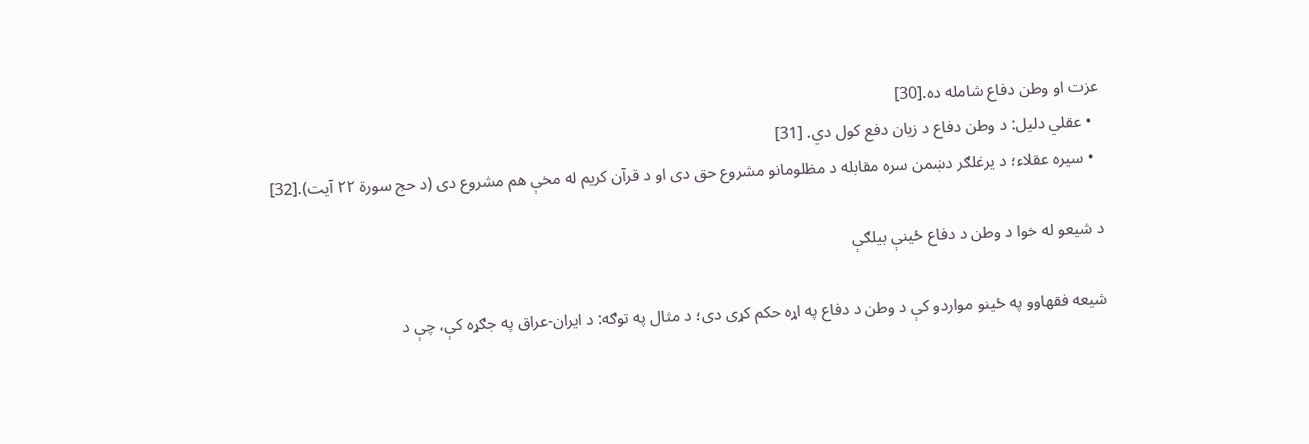عزت او وطن دفاع شامله ده.[30]
  • عقلي دلیل: د وطن دفاع د زیان دفع کول دي. [31]
  • سیره عقلاء؛ د یرغلګر دښمن سره مقابله د مظلومانو مشروع حق دی او د قرآن کریم له مخې هم مشروع دی (د حج سورة ۲۲ آیت).[32]

د شیعو له خوا د وطن د دفاع ځينې بیلګې

شیعه فقهاوو په ځینو مواردو کې د وطن د دفاع په اړه حکم کړی دی؛ د مثال په توګه: د ایران-عراق په جګړه کې، چې د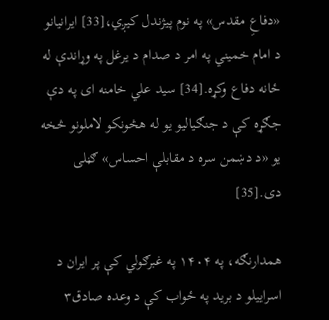«دفاعِ مقدس» په نوم پیژندل کیږي،[33] ایرانیانو د امام خمیني په امر د صدام د یرغل په وړاندې له ځانه دفاع وکړه.[34] سید علي خامنه ای په دې جګړه کې د جنګیالیو یو له هڅونکو لاملونو څخه یو «د دښمن سره د مقابلې احساس» ګڼلی دی.[35]

همدارنګه، په ۱۴۰۴ په غبرګولي کې پر ایران د اسراییلو د برید په ځواب کې د وعده صادق۳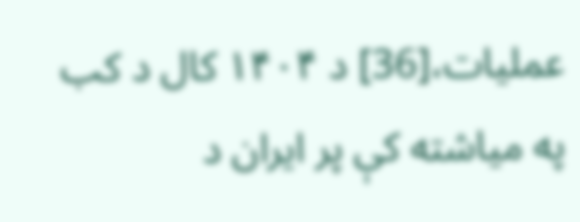عملیات،[36] د ۱۴۰۴ کال د کب په میاشته کې پر ایران د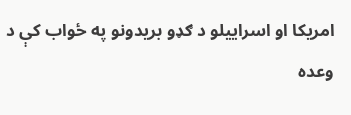امریکا او اسراییلو د ګډو بریدونو په ځواب کې د وعده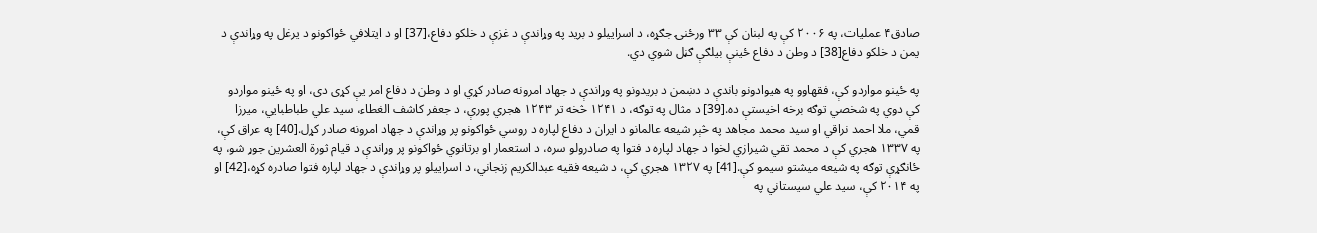صادق۴ عملیات، په ۲۰۰۶ کې په لبنان کې ۳۳ ورځنۍ جګړه، د اسراییلو د برید په وړاندې د غزې د خلکو دفاع،[37] او د ایتلافي ځواکونو د یرغل په وړاندې د یمن د خلکو دفاع[38] د وطن د دفاع ځينې بیلګې ګڼل شوي دي.

په ځینو مواردو کې، فقهاوو په هیوادونو باندې د دښمن د بریدونو په وړاندې د جهاد امرونه صادر کړي او د وطن د دفاع امر یې کړی دی، او په ځینو مواردو کې دوي په شخصي توګه برخه اخیستې ده.[39] د مثال په توګه، د ۱۲۴۱ څخه تر ۱۲۴۳ هجري پورې، د جعفر کاشف الغطاء، سید علي طباطبايي، میرزا قمي، ملا احمد نراقي او سید محمد مجاهد په څېر شیعه عالمانو د ایران د دفاع لپاره د روسي ځواکونو پر وړاندې د جهاد امرونه صادر کړل.[40] په عراق کې، په ۱۳۳۷ هجري کې د محمد تقي شیرازي لخوا د جهاد لپاره د فتوا په صادرولو سره، د استعمار او برتانوي ځواکونو پر وړاندې د قیام ثورة العشرین جوړ شو، په ځانګړې توګه په شیعه میشتو سیمو کې.[41] په ۱۳۲۷ هجري کې، د شیعه فقیه عبدالکریم زنجاني، د اسراییلو پر وړاندې د جهاد لپاره فتوا صادره کړه،[42] او په ۲۰۱۴ کې، سید علي سیستاني په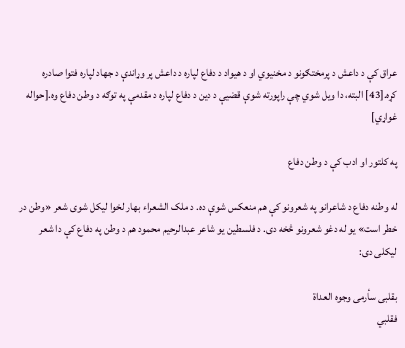عراق کې د داعش د پرمختګونو د مخنیوي او د هیواد د دفاع لپاره د داعش پر وړاندې د جهاد لپاره فتوا صادره کړه.[43] البته، دا ویل شوي چې راپورته شوې قضیې د دین د دفاع لپاره د مقدمې په توګه د وطن دفاع وه.[حواله غواړي]

په کلتور او ادب کې د وطن دفاع

له وطنه دفاع د شاعرانو په شعرونو کې هم منعکس شوې ده. د ملک الشعراء بهار لخوا لیکل شوی شعر «وطن در خطر است» یو له دغو شعرونو څخه دی. د فلسطین یو شاعر عبدالرحیم محمود هم د وطن په دفاع کې دا شعر لیکلی دی:

بقلبی سأرمی وجوه العداة
فقلبي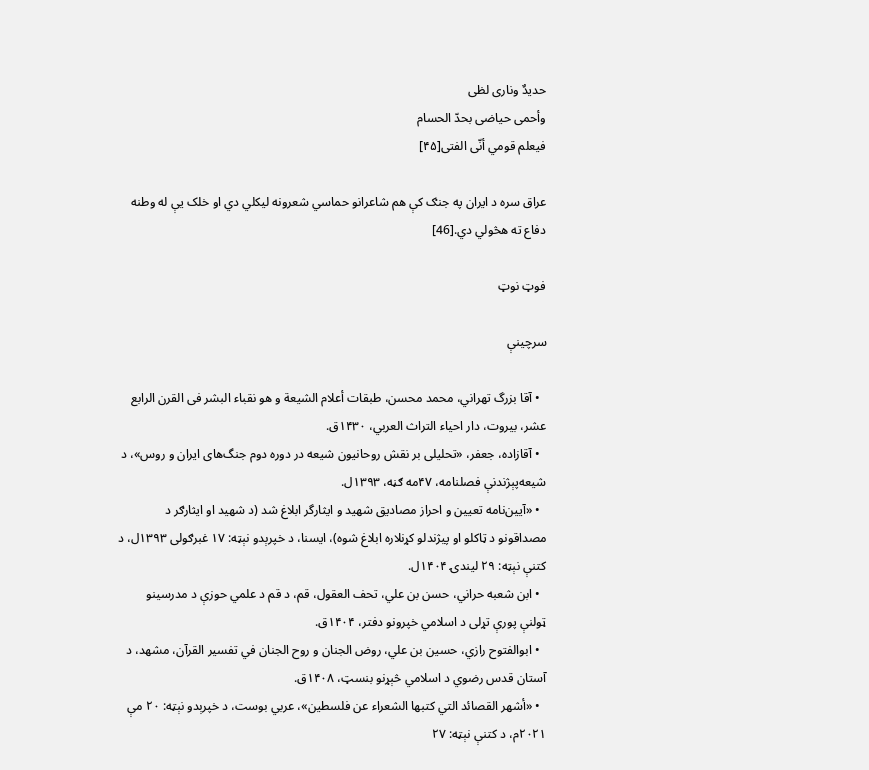حديدٌ وناری لظى
وأحمی حياضی بحدّ الحسام
فيعلم قومي أنّی الفتى[۴۵]

عراق سره د ایران په جنګ کې هم شاعرانو حماسي شعرونه لیکلي دي او خلک یې له وطنه دفاع ته هڅولي دي.[46]

فوټ نوټ

سرچينې

  • آقا بزرگ تهراني، محمد محسن، طبقات أعلام الشیعة و هو نقباء البشر فی القرن الرابع عشر، بیروت، دار احیاء التراث العربي، ۱۴۳۰ق.
  • آقازاده، جعفر، «تحلیلی بر نقش روحانیون شیعه در دوره دوم جنگ‌های ایران و روس»، د شیعه‌پېژندنې فصلنامه، ۴۷مه ګڼه، ۱۳۹۳ل.
  • «آیین‌نامه تعیین و احراز مصادیق شهید و ایثارگر ابلاغ شد (د شهید او ایثارګر د مصداقونو د ټاکلو او پیژندلو کړنلاره ابلاغ شوه)، ایسنا، د خپرېدو نېټه: ۱۷ غبرګولی ۱۳۹۳ل، د کتنې نېټه: ۲۹ لیندۍ ۱۴۰۴ل.
  • ابن شعبه حراني، حسن بن علي، تحف العقول، قم، د قم د علمي حوزې د مدرسینو ټولنې پورې تړلی د اسلامي خپرونو دفتر، ۱۴۰۴ق.
  • ابوالفتوح رازي، حسین بن علي، روض الجنان و روح الجنان في تفسیر القرآن، مشهد، د آستان قدس رضوي د اسلامي څېړنو بنسټ، ۱۴۰۸ق.
  • «أشهر القصائد التي كتبها الشعراء عن فلسطين»، عربي بوست، د خپرېدو نېټه: ۲۰ مې ۲۰۲۱م، د کتنې نېټه: ۲۷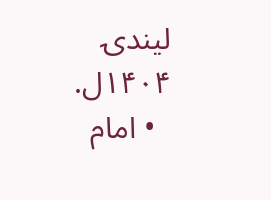لیندۍ ۱۴۰۴ل.
  • امام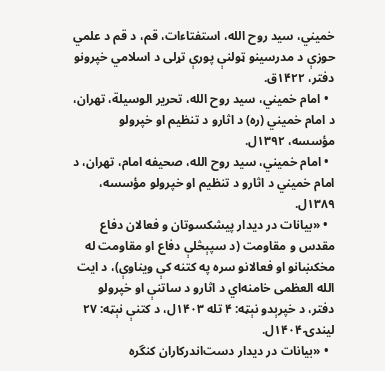خمیني، سید روح الله، استفتاءات، قم، د قم د علمي حوزې د مدرسینو ټولنې پورې تړلی د اسلامي خپرونو دفتر، ۱۴۲۲ق.
  • امام خمیني، سید روح الله، تحریر الوسیلة، تهران، د امام خمیني (ره) د اثارو د تنظیم او خپرولو مؤسسه، ۱۳۹۲ل.
  • امام خمیني، سید روح الله، صحیفه امام، تهران، د امام خمیني د اثارو د تنظیم او خپرولو مؤسسه، ۱۳۸۹ل.
  • «بیانات در دیدار پیشکسوتان و فعالان دفاع مقدس و مقاومت (د سپېڅلې دفاع او مقاومت له مخکښانو او فعالانو سره په کتنه کې ویناوې)، د ایت الله العظمی خامنه‌اي د اثارو د ساتنې او خپرولو دفتر، د خپرېدو نېټه: ۴ تله ۱۴۰۳ل، د کتنې نېټه: ۲۷ لیندۍ ۱۴۰۴ل.
  • «بیانات در دیدار دست‌اندرکاران کنگره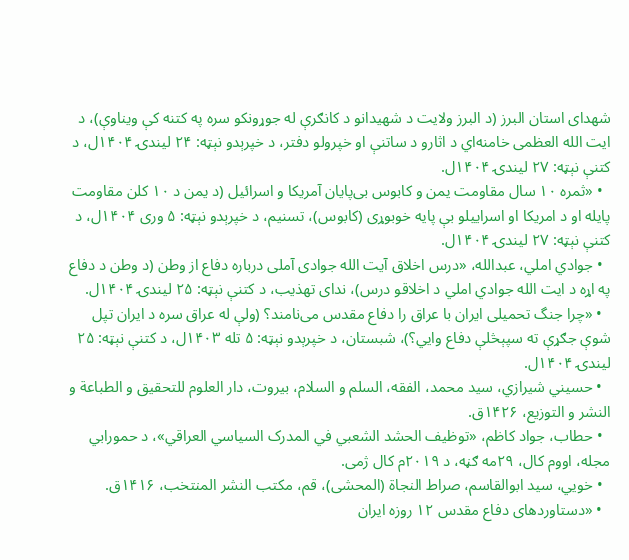شهدای استان البرز (د البرز ولایت د شهیدانو د کانګرې له جوړونکو سره په کتنه کې ویناوې)، د ایت الله العظمی خامنه‌اي د اثارو د ساتنې او خپرولو دفتر، د خپرېدو نېټه: ۲۴ لیندۍ ۱۴۰۴ل، د کتنې نېټه: ۲۷ لیندۍ ۱۴۰۴ل.
  • «ثمره ۱۰ سال مقاومت یمن و کابوس بی‌پایان آمریکا و اسرائیل (د یمن د ۱۰ کلن مقاومت پایله او د امریکا او اسراییلو بې پایه خوبوړی (کابوس)، تسنیم، د خپرېدو نېټه: ۵ وری ۱۴۰۴ل، د کتنې نېټه: ۲۷ لیندۍ ۱۴۰۴ل.
  • جوادي املي، عبدالله، «درس اخلاق آیت الله جوادی آملی درباره دفاع از وطن (د وطن د دفاع په اړه د ایت الله جوادي املي د اخلاقو درس)، ندای تهذیب، د کتنې نېټه: ۲۵ لیندۍ ۱۴۰۴ل.
  • «چرا جنگ تحمیلی ایران با عراق را دفاع مقدس می‌نامند؟ (ولې له عراق سره د ایران تپل شوې جګړې ته سپېڅلې دفاع وایي؟)، شبستان، د خپرېدو نېټه: ۵ تله ۱۴۰۳ل، د کتنې نېټه: ۲۵ لیندۍ ۱۴۰۴ل.
  • حسیني شیرازي، سید محمد، الفقه، السلم و السلام، بیروت، دار العلوم للتحقیق و الطباعة و النشر و التوزیع، ۱۴۲۶ق.
  • حطاب، جواد کاظم، «توظیف الحشد الشعبي في المدرک السیاسي العراقي»، د حمورابي مجله، اووم کال، ۲۹مه ګڼه، د ۲۰۱۹م کال ژمی.
  • خویي، سید ابوالقاسم، صراط النجاة (المحشی)، قم، مکتب النشر المنتخب، ۱۴۱۶ق.
  • «دستاورد‌های دفاع مقدس ۱۲ روزه ایران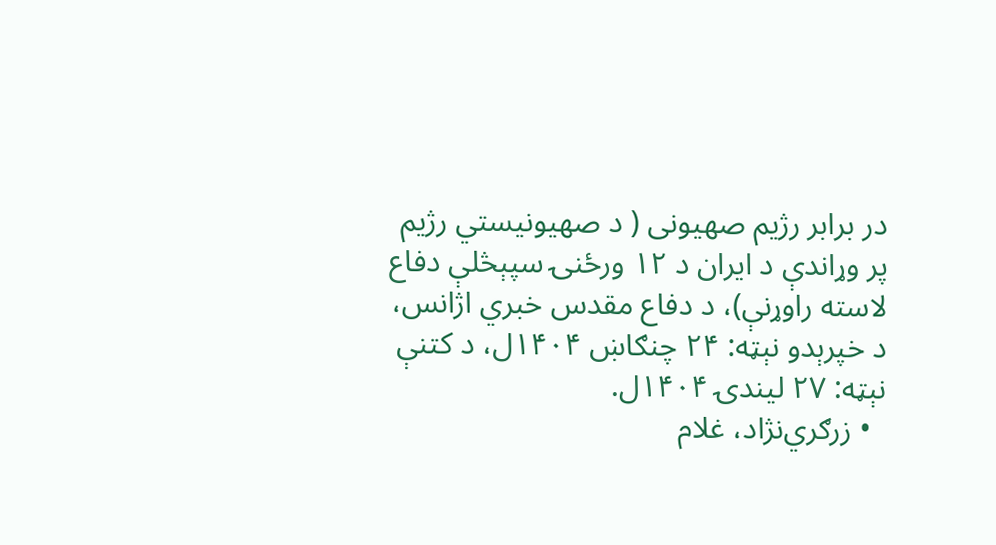در برابر رژیم صهیونی ( د صهیونیستي رژیم پر وړاندې د ایران د ۱۲ ورځنۍ سپېڅلې دفاع لاسته راوړنې)، د دفاع مقدس خبري اژانس، د خپرېدو نېټه: ۲۴ چنګاښ ۱۴۰۴ل، د کتنې نېټه: ۲۷ لیندۍ ۱۴۰۴ل.
  • زرګري‌نژاد، غلام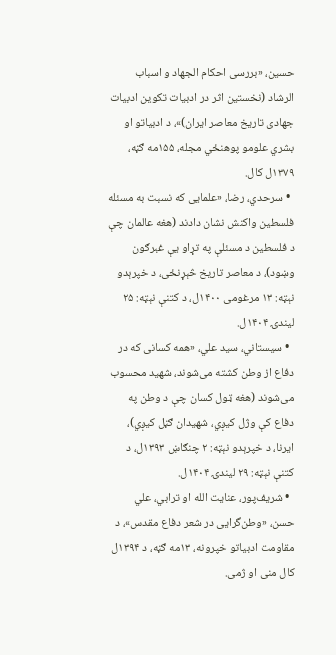حسین، «بررسی احکام الجهاد و اسباب الرشاد (نخستین اثر در ادبیات تکوین ادبیات جهادی تاریخ معاصر ایران)»، د ادبیاتو او بشري علومو پوهنځي مجله، ۱۵۵مه ګڼه، ۱۳۷۹ل کال.
  • سرحدي، رضا، «علمایی که نسبت به مسئله فلسطین واکنش نشان دادند (هغه عالمان چې د فلسطین د مسئلې په تړاو یې غبرګون وښود)، د معاصر تاریخ څېړنځی، د خپرېدو نېټه: ۱۳ مرغومی ۱۴۰۰ل، د کتنې نېټه: ۲۵ لیندۍ ۱۴۰۴ل.
  • سیستاني، سید علي، «همه كسانی كه در دفاع از وطن كشته می‌شوند، شهید محسوب می‌شوند (هغه ټول کسان چې د وطن په دفاع کې وژل کیږي، شهیدان ګڼل کیږي)، ایرنا، د خپرېدو نېټه: ۲ چنګاښ ۱۳۹۳ل، د کتنې نېټه: ۲۹ لیندۍ ۱۴۰۴ل.
  • شریف‌پور، عنایت الله او ترابي، علي حسن، «وطن‌گرایی در شعر دفاع مقدس»، د مقاومت ادبیاتو خپرونه، ۱۳مه ګڼه، د ۱۳۹۴ل کال منی او ژمی.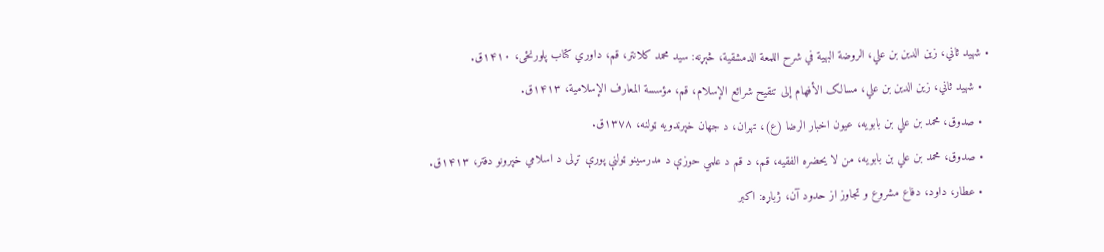• شهید ثاني، زین الدین بن علي، الروضة البهیة في شرح اللمعة الدمشقیة، څېړنه: سید محمد کلانتر، قم، داوري کتاب پلورنځی، ۱۴۱۰ق.
  • شهید ثاني، زین الدین بن علي، مسالک الأفهام إلی تنقیح شرائع الإسلام، قم، مؤسسة المعارف الإسلامیة، ۱۴۱۳ق.
  • صدوق، محمد بن علي بن بابویه، عیون اخبار الرضا (ع)، تهران، د جهان خپرندویه ټولنه، ۱۳۷۸ق.
  • صدوق، محمد بن علي بن بابویه، من لا یحضره الفقیه، قم، د قم د علمي حوزې د مدرسینو ټولنې پورې تړلی د اسلامي خپرونو دفتر، ۱۴۱۳ق.
  • عطار، داود، دفاع مشروع و تجاوز از حدود آن، ژباړه: اکبر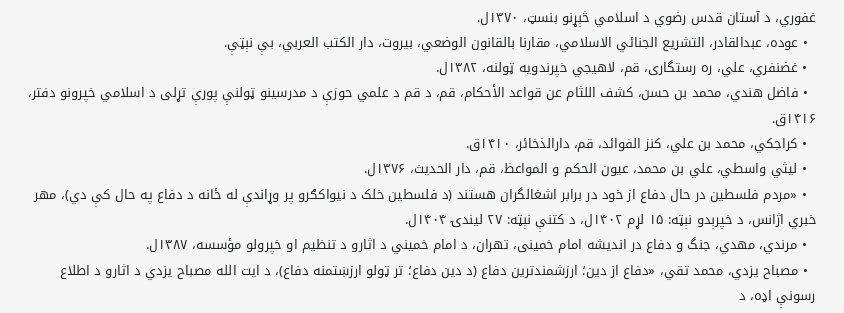غفوري، د آستان قدس رضوي د اسلامي څېړنو بنسټ، ۱۳۷۰ل.
  • عوده، عبدالقادر، التشریع الجنائي الاسلامي، مقارنا بالقانون الوضعي، بیروت، دار الکتب العربي، بې نېټې.
  • غضنفري، علي، ره رستگاری، قم، لاهیجي خپرندویه ټولنه، ۱۳۸۲ل.
  • فاضل هندي، محمد بن حسن، کشف اللثام عن قواعد الأحکام، قم، د قم د علمي حوزې د مدرسینو ټولنې پورې تړلی د اسلامي خپرونو دفتر، ۱۴۱۶ق.
  • کراجکي، محمد بن علي، کنز الفوائد، قم، دارالذخائر، ۱۴۱۰ق.
  • لیثي واسطي، علي بن محمد، عیون الحکم و المواعظ، قم، دار الحدیث، ۱۳۷۶ل.
  • «مردم فلسطین در حال دفاع از خود در برابر اشغالگران هستند (د فلسطین خلک د نیواکګرو پر وړاندې له ځانه د دفاع په حال کې دي)، مهر خبري اژانس، د خپرېدو نېټه: ۱۵ لړم ۱۴۰۲ل، د کتنې نېټه: ۲۷ لیندۍ ۱۴۰۴ل.
  • مرندي، مهدي، جنگ و دفاع در اندیشه امام خمینی، تهران، د امام خمیني د اثارو د تنظیم او خپرولو مؤسسه، ۱۳۸۷ل.
  • مصباح یزدي، محمد تقي، «دفاع از دین؛ ارزشمندترین دفاع (د دین دفاع؛ تر ټولو ارزښتمنه دفاع)، د ایت الله مصباح یزدي د اثارو د اطلاع رسونې اډه، د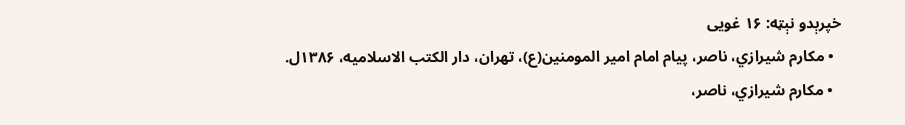خپرېدو نېټه: ۱۶ غویی
  • مکارم شیرازي، ناصر، پیام امام امیر المومنین(ع)، تهران، دار الکتب الاسلامیه، ۱۳۸۶ل.
  • مکارم شیرازي، ناصر،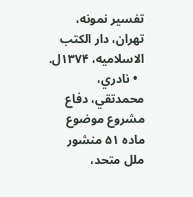تفسیر نمونه، تهران، دار الکتب الاسلامیه، ۱۳۷۴ل.
  • نادري، محمدتقي، دفاع مشروع موضوع ماده ۵۱ منشور ملل متحد،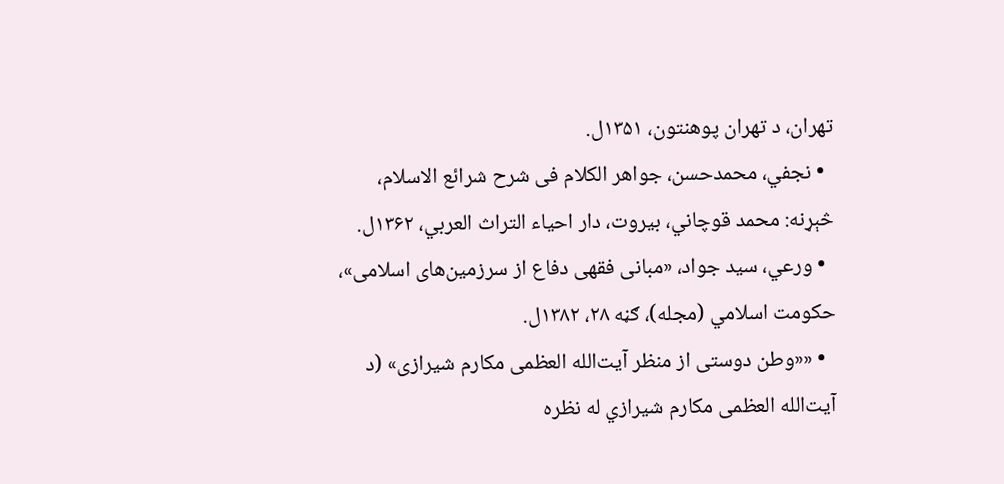تهران، د تهران پوهنتون، ۱۳۵۱ل.
  • نجفي، محمدحسن، جواهر الکلام فی شرح شرائع الاسلام، څېړنه: محمد قوچاني، بیروت، دار احیاء التراث العربي، ۱۳۶۲ل.
  • ورعي، سید جواد، «مبانى فقهى دفاع از سرزمین‌هاى اسلامى»، حکومت اسلامي (مجله)، ګڼه ۲۸، ۱۳۸۲ل.
  • ««وطن دوستی از منظر آیت‌الله العظمی مکارم شیرازی» (د آیت‌الله العظمی مکارم شیرازي له نظره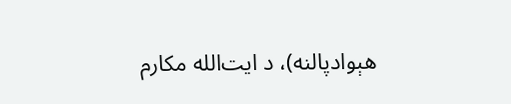هېوادپالنه)، د ایت‌الله مکارم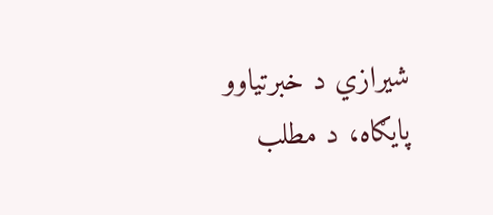شیرازي د خبرتیاوو پایګاه، د مطلب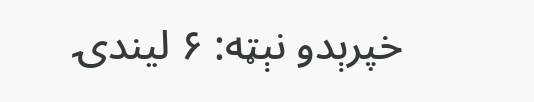خپرېدو نېټه: ۶ لیندۍ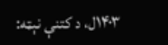۱۴۰۳ل، د کتنې نېټه: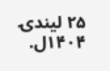۲۵ لیندۍ ۱۴۰۴ل.